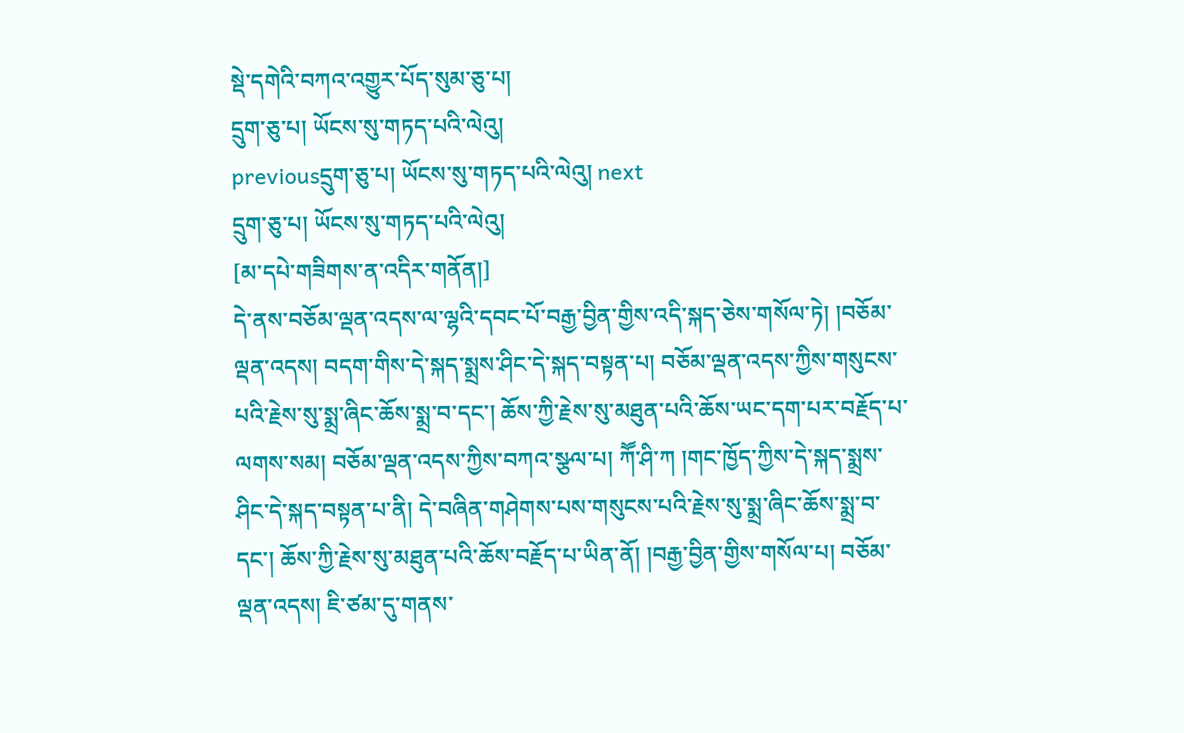སྡེ་དགེའི་བཀའ་འགྱུར་པོད་སུམ་ཅུ་པ།
དྲུག་ཅུ་པ། ཡོངས་སུ་གཏད་པའི་ལེའུ།
previousདྲུག་ཅུ་པ། ཡོངས་སུ་གཏད་པའི་ལེའུ། next
དྲུག་ཅུ་པ། ཡོངས་སུ་གཏད་པའི་ལེའུ།
[མ་དཔེ་གཟིགས་ན་འདིར་གནོན།]
དེ་ནས་བཅོམ་ལྡན་འདས་ལ་ལྷའི་དབང་པོ་བརྒྱ་བྱིན་གྱིས་འདི་སྐད་ཅེས་གསོལ་ཏེ། །བཅོམ་ལྡན་འདས། བདག་གིས་དེ་སྐད་སྨྲས་ཤིང་དེ་སྐད་བསྟན་པ། བཅོམ་ལྡན་འདས་ཀྱིས་གསུངས་པའི་རྗེས་སུ་སྨྲ་ཞིང་ཆོས་སྨྲ་བ་དང་། ཆོས་ཀྱི་རྗེས་སུ་མཐུན་པའི་ཆོས་ཡང་དག་པར་བརྗོད་པ་ལགས་སམ། བཅོམ་ལྡན་འདས་ཀྱིས་བཀའ་སྩལ་པ། ཀཽ་ཤི་ཀ །གང་ཁྱོད་ཀྱིས་དེ་སྐད་སྨྲས་ཤིང་དེ་སྐད་བསྟན་པ་ནི། དེ་བཞིན་གཤེགས་པས་གསུངས་པའི་རྗེས་སུ་སྨྲ་ཞིང་ཆོས་སྨྲ་བ་དང་། ཆོས་ཀྱི་རྗེས་སུ་མཐུན་པའི་ཆོས་བརྗོད་པ་ཡིན་ནོ། །བརྒྱ་བྱིན་གྱིས་གསོལ་པ། བཅོམ་ལྡན་འདས། ཇི་ཙམ་དུ་གནས་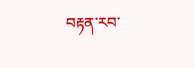བརྟན་རབ་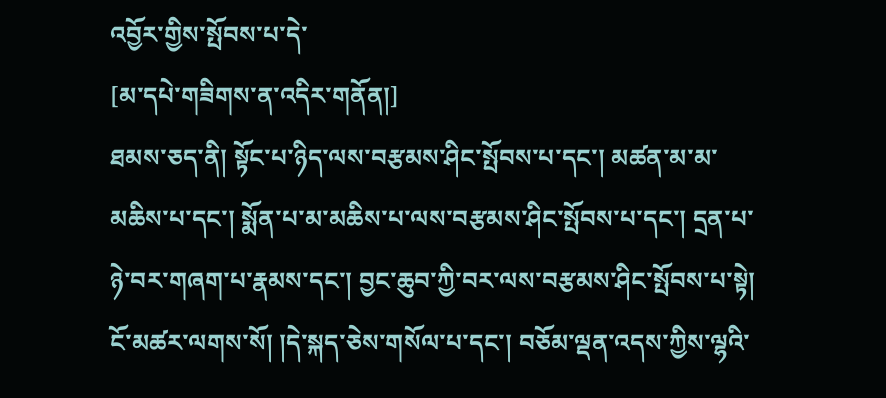འབྱོར་གྱིས་སྤོབས་པ་དེ་
[མ་དཔེ་གཟིགས་ན་འདིར་གནོན།]
ཐམས་ཅད་ནི། སྟོང་པ་ཉིད་ལས་བརྩམས་ཤིང་སྤོབས་པ་དང་། མཚན་མ་མ་མཆིས་པ་དང་། སྨོན་པ་མ་མཆིས་པ་ལས་བརྩམས་ཤིང་སྤོབས་པ་དང་། དྲན་པ་ཉེ་བར་གཞག་པ་རྣམས་དང་། བྱང་ཆུབ་ཀྱི་བར་ལས་བརྩམས་ཤིང་སྤོབས་པ་སྟེ། ངོ་མཚར་ལགས་སོ། །དེ་སྐད་ཅེས་གསོལ་པ་དང་། བཅོམ་ལྡན་འདས་ཀྱིས་ལྷའི་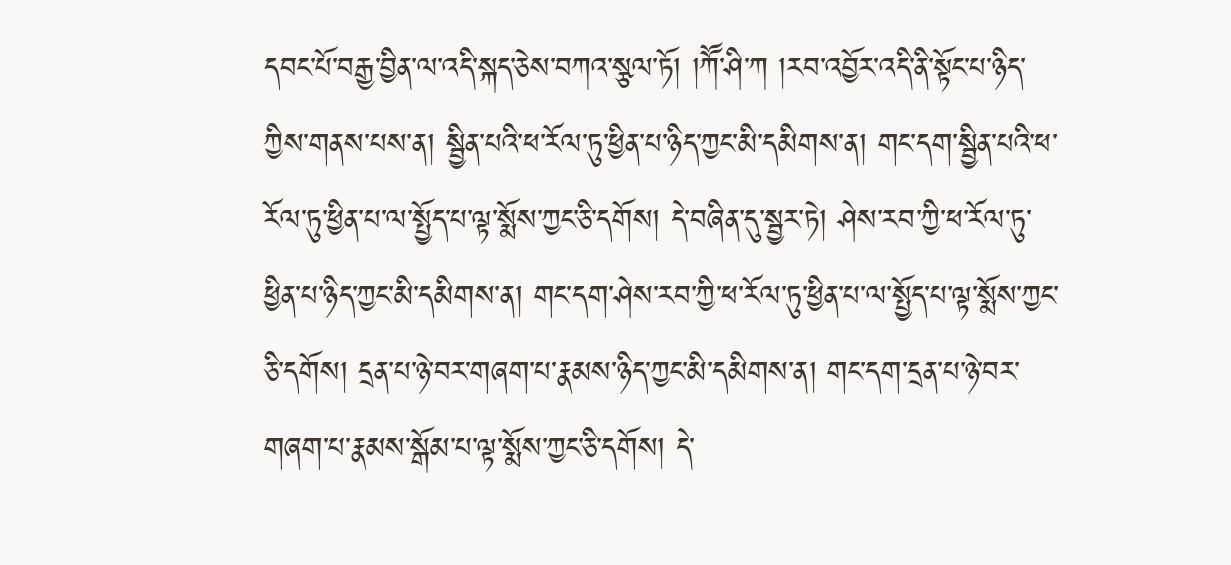དབང་པོ་བརྒྱ་བྱིན་ལ་འདི་སྐད་ཅེས་བཀའ་སྩལ་ཏོ། །ཀཽ་ཤི་ཀ །རབ་འབྱོར་འདི་ནི་སྟོང་པ་ཉིད་ཀྱིས་གནས་པས་ན། སྦྱིན་པའི་ཕ་རོལ་ཏུ་ཕྱིན་པ་ཉིད་ཀྱང་མི་དམིགས་ན། གང་དག་སྦྱིན་པའི་ཕ་རོལ་ཏུ་ཕྱིན་པ་ལ་སྤྱོད་པ་ལྟ་སྨོས་ཀྱང་ཅི་དགོས། དེ་བཞིན་དུ་སྦྱར་ཏེ། ཤེས་རབ་ཀྱི་ཕ་རོལ་ཏུ་ཕྱིན་པ་ཉིད་ཀྱང་མི་དམིགས་ན། གང་དག་ཤེས་རབ་ཀྱི་ཕ་རོལ་ཏུ་ཕྱིན་པ་ལ་སྤྱོད་པ་ལྟ་སྨོས་ཀྱང་ཅི་དགོས། དྲན་པ་ཉེ་བར་གཞག་པ་རྣམས་ཉིད་ཀྱང་མི་དམིགས་ན། གང་དག་དྲན་པ་ཉེ་བར་གཞག་པ་རྣམས་སྒོམ་པ་ལྟ་སྨོས་ཀྱང་ཅི་དགོས། དེ་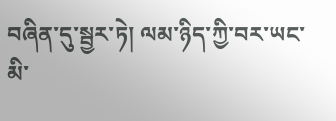བཞིན་དུ་སྦྱར་ཏེ། ལམ་ཉིད་ཀྱི་བར་ཡང་མི་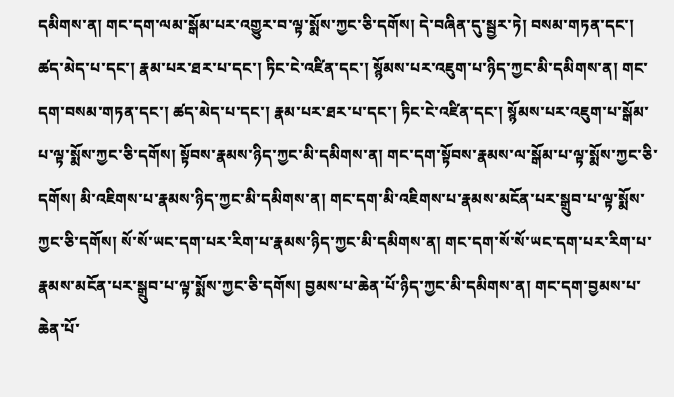དམིགས་ན། གང་དག་ལམ་སྒོམ་པར་འགྱུར་བ་ལྟ་སྨོས་ཀྱང་ཅི་དགོས། དེ་བཞིན་དུ་སྦྱར་ཏེ། བསམ་གཏན་དང་། ཚད་མེད་པ་དང་། རྣམ་པར་ཐར་པ་དང་། ཏིང་ངེ་འཛིན་དང་། སྙོམས་པར་འཇུག་པ་ཉིད་ཀྱང་མི་དམིགས་ན། གང་དག་བསམ་གཏན་དང་། ཚད་མེད་པ་དང་། རྣམ་པར་ཐར་པ་དང་། ཏིང་ངེ་འཛིན་དང་། སྙོམས་པར་འཇུག་པ་སྒོམ་པ་ལྟ་སྨོས་ཀྱང་ཅི་དགོས། སྟོབས་རྣམས་ཉིད་ཀྱང་མི་དམིགས་ན། གང་དག་སྟོབས་རྣམས་ལ་སྒོམ་པ་ལྟ་སྨོས་ཀྱང་ཅི་དགོས། མི་འཇིགས་པ་རྣམས་ཉིད་ཀྱང་མི་དམིགས་ན། གང་དག་མི་འཇིགས་པ་རྣམས་མངོན་པར་སྒྲུབ་པ་ལྟ་སྨོས་ཀྱང་ཅི་དགོས། སོ་སོ་ཡང་དག་པར་རིག་པ་རྣམས་ཉིད་ཀྱང་མི་དམིགས་ན། གང་དག་སོ་སོ་ཡང་དག་པར་རིག་པ་རྣམས་མངོན་པར་སྒྲུབ་པ་ལྟ་སྨོས་ཀྱང་ཅི་དགོས། བྱམས་པ་ཆེན་པོ་ཉིད་ཀྱང་མི་དམིགས་ན། གང་དག་བྱམས་པ་ཆེན་པོ་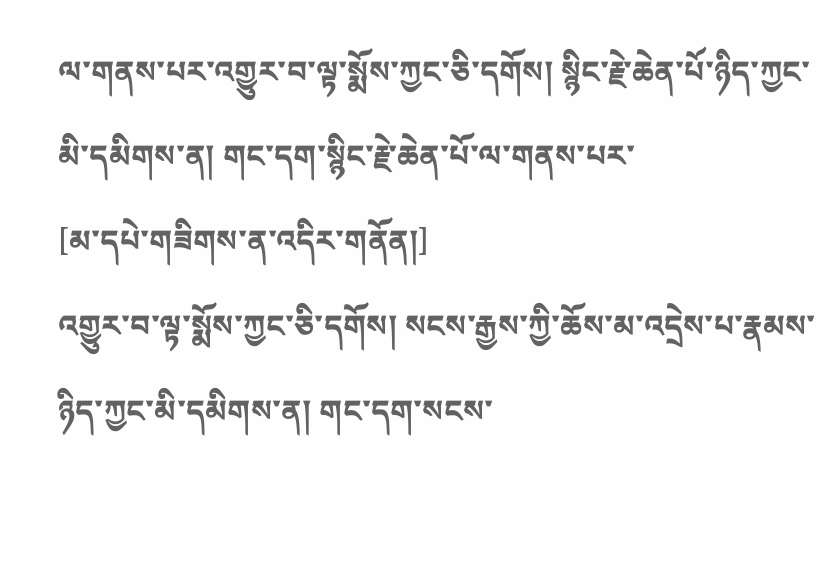ལ་གནས་པར་འགྱུར་བ་ལྟ་སྨོས་ཀྱང་ཅི་དགོས། སྙིང་རྗེ་ཆེན་པོ་ཉིད་ཀྱང་མི་དམིགས་ན། གང་དག་སྙིང་རྗེ་ཆེན་པོ་ལ་གནས་པར་
[མ་དཔེ་གཟིགས་ན་འདིར་གནོན།]
འགྱུར་བ་ལྟ་སྨོས་ཀྱང་ཅི་དགོས། སངས་རྒྱས་ཀྱི་ཆོས་མ་འདྲེས་པ་རྣམས་ཉིད་ཀྱང་མི་དམིགས་ན། གང་དག་སངས་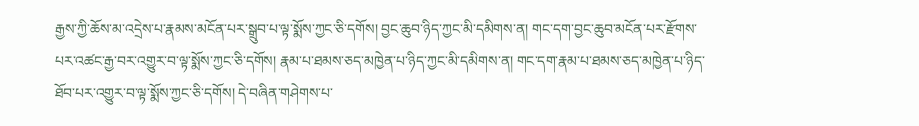རྒྱས་ཀྱི་ཆོས་མ་འདྲེས་པ་རྣམས་མངོན་པར་སྒྲུབ་པ་ལྟ་སྨོས་ཀྱང་ཅི་དགོས། བྱང་ཆུབ་ཉིད་ཀྱང་མི་དམིགས་ན། གང་དག་བྱང་ཆུབ་མངོན་པར་རྫོགས་པར་འཚང་རྒྱ་བར་འགྱུར་བ་ལྟ་སྨོས་ཀྱང་ཅི་དགོས། རྣམ་པ་ཐམས་ཅད་མཁྱེན་པ་ཉིད་ཀྱང་མི་དམིགས་ན། གང་དག་རྣམ་པ་ཐམས་ཅད་མཁྱེན་པ་ཉིད་ཐོབ་པར་འགྱུར་བ་ལྟ་སྨོས་ཀྱང་ཅི་དགོས། དེ་བཞིན་གཤེགས་པ་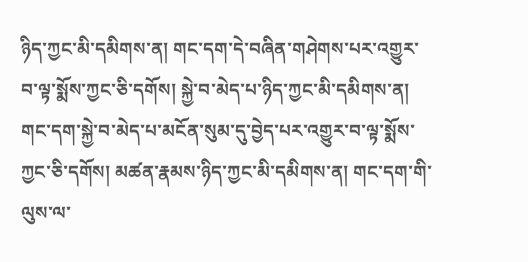ཉིད་ཀྱང་མི་དམིགས་ན། གང་དག་དེ་བཞིན་གཤེགས་པར་འགྱུར་བ་ལྟ་སྨོས་ཀྱང་ཅི་དགོས། སྐྱེ་བ་མེད་པ་ཉིད་ཀྱང་མི་དམིགས་ན། གང་དག་སྐྱེ་བ་མེད་པ་མངོན་སུམ་དུ་བྱེད་པར་འགྱུར་བ་ལྟ་སྨོས་ཀྱང་ཅི་དགོས། མཚན་རྣམས་ཉིད་ཀྱང་མི་དམིགས་ན། གང་དག་གི་ལུས་ལ་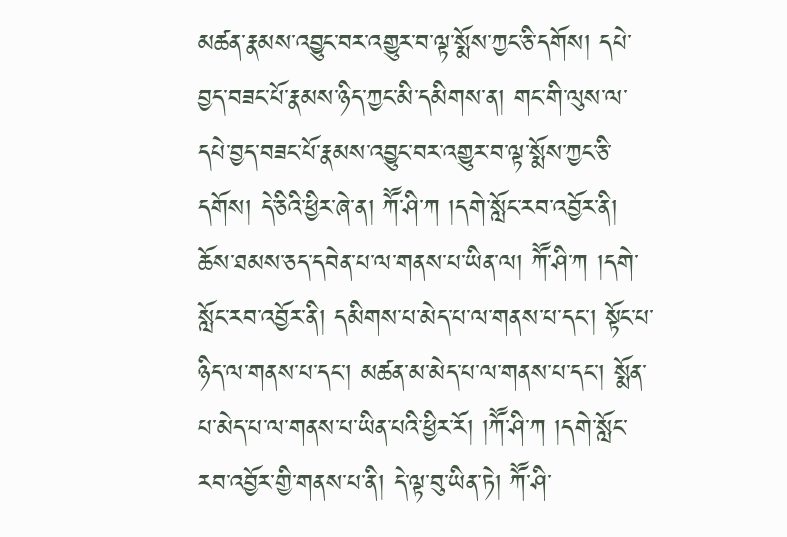མཚན་རྣམས་འབྱུང་བར་འགྱུར་བ་ལྟ་སྨོས་ཀྱང་ཅི་དགོས། དཔེ་བྱད་བཟང་པོ་རྣམས་ཉིད་ཀྱང་མི་དམིགས་ན། གང་གི་ལུས་ལ་དཔེ་བྱད་བཟང་པོ་རྣམས་འབྱུང་བར་འགྱུར་བ་ལྟ་སྨོས་ཀྱང་ཅི་དགོས། དེ་ཅིའི་ཕྱིར་ཞེ་ན། ཀཽ་ཤི་ཀ །དགེ་སློང་རབ་འབྱོར་ནི། ཆོས་ཐམས་ཅད་དབེན་པ་ལ་གནས་པ་ཡིན་ལ། ཀཽ་ཤི་ཀ །དགེ་སློང་རབ་འབྱོར་ནི། དམིགས་པ་མེད་པ་ལ་གནས་པ་དང་། སྟོང་པ་ཉིད་ལ་གནས་པ་དང་། མཚན་མ་མེད་པ་ལ་གནས་པ་དང་། སྨོན་པ་མེད་པ་ལ་གནས་པ་ཡིན་པའི་ཕྱིར་རོ། །ཀཽ་ཤི་ཀ །དགེ་སློང་རབ་འབྱོར་གྱི་གནས་པ་ནི། དེ་ལྟ་བུ་ཡིན་ཏེ། ཀཽ་ཤི་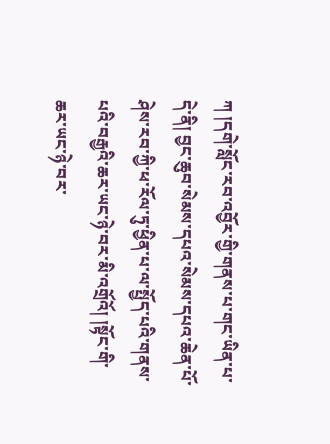ཀ །དགེ་སློང་རབ་འབྱོར་གྱི་གནས་པ་གང་ཡིན་པ་དེ་ནི། བྱང་ཆུབ་སེམས་དཔའ་སེམས་དཔའ་ཆེན་པོ་ཤེས་རབ་ཀྱི་ཕ་རོལ་ཏུ་ཕྱིན་པ་ལ་སྤྱོད་པའི་གནས་པའི་བརྒྱའི་ཆར་ཡང་ཉེ་བར་མི་འགྲོའོ། །སྟོང་གི་ཆར་ཡང་ཉེ་བར་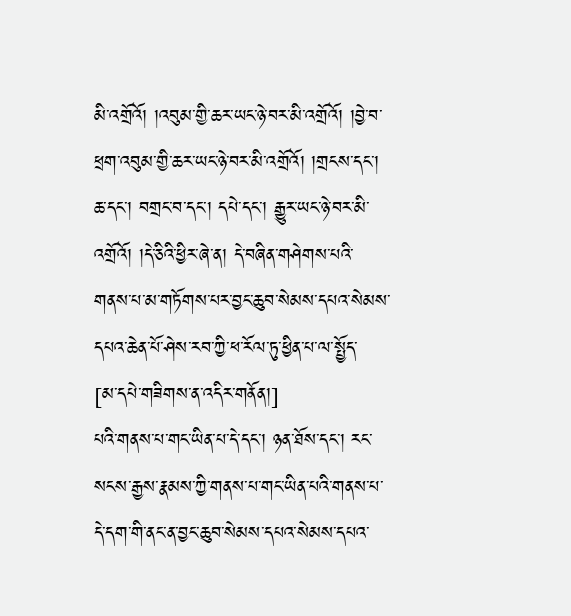མི་འགྲོའོ། །འབུམ་གྱི་ཆར་ཡང་ཉེ་བར་མི་འགྲོའོ། །བྱེ་བ་ཕྲག་འབུམ་གྱི་ཆར་ཡང་ཉེ་བར་མི་འགྲོའོ། །གྲངས་དང་། ཆ་དང་། བགྲང་བ་དང་། དཔེ་དང་། རྒྱུར་ཡང་ཉེ་བར་མི་འགྲོའོ། །དེ་ཅིའི་ཕྱིར་ཞེ་ན། དེ་བཞིན་གཤེགས་པའི་གནས་པ་མ་གཏོགས་པར་བྱང་ཆུབ་སེམས་དཔའ་སེམས་དཔའ་ཆེན་པོ་ཤེས་རབ་ཀྱི་ཕ་རོལ་ཏུ་ཕྱིན་པ་ལ་སྤྱོད་
[མ་དཔེ་གཟིགས་ན་འདིར་གནོན།]
པའི་གནས་པ་གང་ཡིན་པ་དེ་དང་། ཉན་ཐོས་དང་། རང་སངས་རྒྱས་རྣམས་ཀྱི་གནས་པ་གང་ཡིན་པའི་གནས་པ་དེ་དག་གི་ནང་ན་བྱང་ཆུབ་སེམས་དཔའ་སེམས་དཔའ་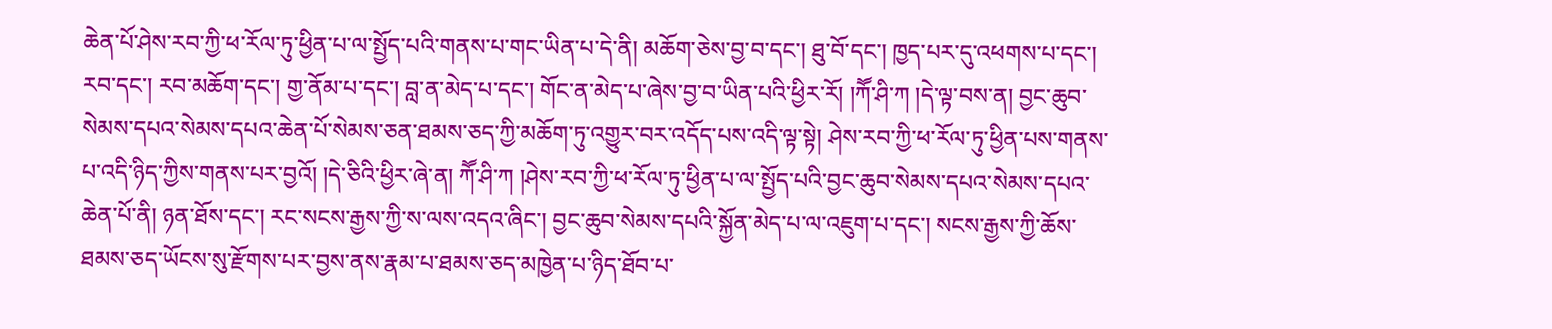ཆེན་པོ་ཤེས་རབ་ཀྱི་ཕ་རོལ་ཏུ་ཕྱིན་པ་ལ་སྤྱོད་པའི་གནས་པ་གང་ཡིན་པ་དེ་ནི། མཆོག་ཅེས་བྱ་བ་དང་། ཐུ་བོ་དང་། ཁྱད་པར་དུ་འཕགས་པ་དང་། རབ་དང་། རབ་མཆོག་དང་། གྱ་ནོམ་པ་དང་། བླ་ན་མེད་པ་དང་། གོང་ན་མེད་པ་ཞེས་བྱ་བ་ཡིན་པའི་ཕྱིར་རོ། །ཀཽ་ཤི་ཀ །དེ་ལྟ་བས་ན། བྱང་ཆུབ་སེམས་དཔའ་སེམས་དཔའ་ཆེན་པོ་སེམས་ཅན་ཐམས་ཅད་ཀྱི་མཆོག་ཏུ་འགྱུར་བར་འདོད་པས་འདི་ལྟ་སྟེ། ཤེས་རབ་ཀྱི་ཕ་རོལ་ཏུ་ཕྱིན་པས་གནས་པ་འདི་ཉིད་ཀྱིས་གནས་པར་བྱའོ། །དེ་ཅིའི་ཕྱིར་ཞེ་ན། ཀཽ་ཤི་ཀ །ཤེས་རབ་ཀྱི་ཕ་རོལ་ཏུ་ཕྱིན་པ་ལ་སྤྱོད་པའི་བྱང་ཆུབ་སེམས་དཔའ་སེམས་དཔའ་ཆེན་པོ་ནི། ཉན་ཐོས་དང་། རང་སངས་རྒྱས་ཀྱི་ས་ལས་འདའ་ཞིང་། བྱང་ཆུབ་སེམས་དཔའི་སྐྱོན་མེད་པ་ལ་འཇུག་པ་དང་། སངས་རྒྱས་ཀྱི་ཆོས་ཐམས་ཅད་ཡོངས་སུ་རྫོགས་པར་བྱས་ནས་རྣམ་པ་ཐམས་ཅད་མཁྱེན་པ་ཉིད་ཐོབ་པ་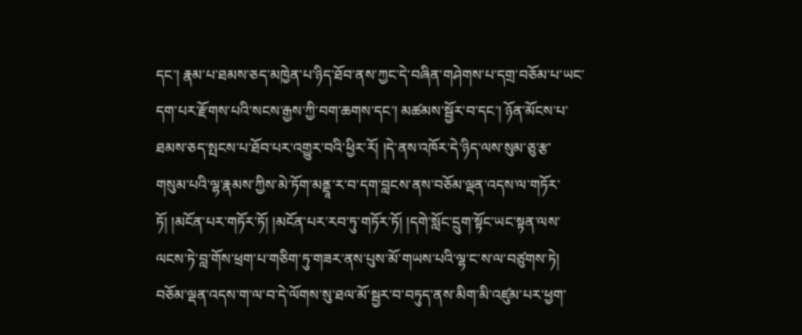དང་། རྣམ་པ་ཐམས་ཅད་མཁྱེན་པ་ཉིད་ཐོབ་ནས་ཀྱང་དེ་བཞིན་གཤེགས་པ་དགྲ་བཅོམ་པ་ཡང་དག་པར་རྫོགས་པའི་སངས་རྒྱས་ཀྱི་བག་ཆགས་དང་། མཚམས་སྦྱོར་བ་དང་། ཉོན་མོངས་པ་ཐམས་ཅད་སྤངས་པ་ཐོབ་པར་འགྱུར་བའི་ཕྱིར་རོ། །དེ་ནས་འཁོར་དེ་ཉིད་ལས་སུམ་ཅུ་རྩ་གསུམ་པའི་ལྷ་རྣམས་ཀྱིས་མེ་ཏོག་མནྡཱ་ར་བ་དག་བླངས་ནས་བཅོམ་ལྡན་འདས་ལ་གཏོར་ཏོ། །མངོན་པར་གཏོར་ཏོ། །མངོན་པར་རབ་ཏུ་གཏོར་ཏོ། །དགེ་སློང་དྲུག་སྟོང་ཡང་སྟན་ལས་ལངས་ཏེ་བླ་གོས་ཕྲག་པ་གཅིག་ཏུ་གཟར་ནས་པུས་མོ་གཡས་པའི་ལྷ་ང་ས་ལ་བཙུགས་ཏེ། བཅོམ་ལྡན་འདས་ག་ལ་བ་དེ་ལོགས་སུ་ཐལ་མོ་སྦྱར་བ་བཏུད་ནས་མིག་མི་འཛུམ་པར་ཕྱག་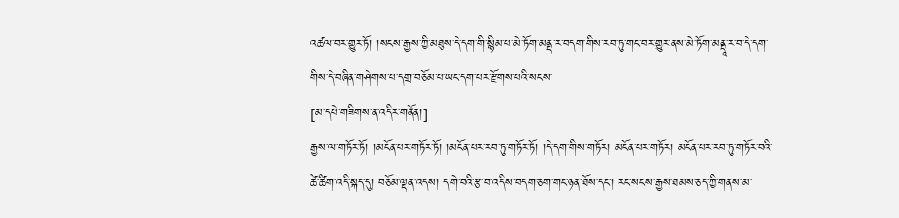འཚལ་བར་གྱུར་ཏོ། །སངས་རྒྱས་ཀྱི་མཐུས་དེ་དག་གི་སྙིམ་པ་མེ་ཏོག་མནྡ་ར་བདག་གིས་རབ་ཏུ་གང་བར་གྱུར་ནས་མེ་ཏོག་མནྡཱ་ར་བ་དེ་དག་གིས་དེ་བཞིན་གཤེགས་པ་དགྲ་བཅོམ་པ་ཡང་དག་པར་རྫོགས་པའི་སངས་
[མ་དཔེ་གཟིགས་ན་འདིར་གནོན།]
རྒྱས་ལ་གཏོར་ཏོ། །མངོན་པར་གཏོར་ཏོ། །མངོན་པར་རབ་ཏུ་གཏོར་ཏོ། །དེ་དག་གིས་གཏོར། མངོན་པར་གཏོར། མངོན་པར་རབ་ཏུ་གཏོར་བའི་ཚེ་ཚིག་འདི་སྐད་དུ། བཅོམ་ལྡན་འདས། དགེ་བའི་རྩ་བ་འདིས་བདག་ཅག་གང་ཉན་ཐོས་དང་། རང་སངས་རྒྱས་ཐམས་ཅད་ཀྱི་གནས་མ་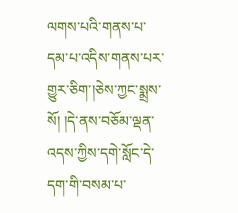ལགས་པའི་གནས་པ་དམ་པ་འདིས་གནས་པར་གྱུར་ཅིག་།ཅེས་ཀྱང་སྨྲས་སོ། །དེ་ནས་བཅོམ་ལྡན་འདས་ཀྱིས་དགེ་སློང་དེ་དག་གི་བསམ་པ་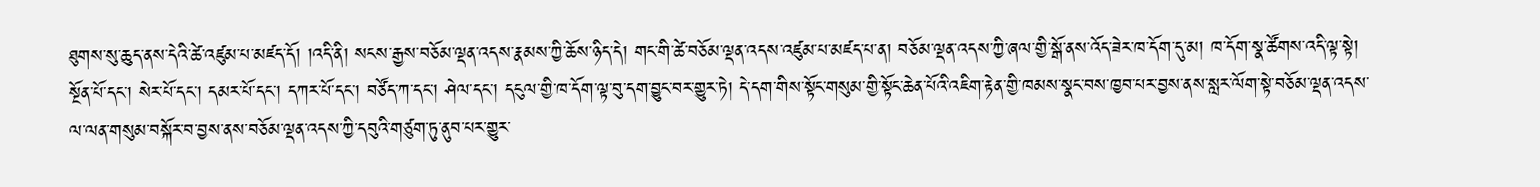ཐུགས་སུ་ཆུད་ནས་དེའི་ཚེ་འཛུམ་པ་མཛད་དོ། །འདི་ནི། སངས་རྒྱས་བཅོམ་ལྡན་འདས་རྣམས་ཀྱི་ཆོས་ཉིད་དེ། གང་གི་ཚེ་བཅོམ་ལྡན་འདས་འཛུམ་པ་མཛད་པ་ན། བཅོམ་ལྡན་འདས་ཀྱི་ཞལ་གྱི་སྒོ་ནས་འོད་ཟེར་ཁ་དོག་དུ་མ། ཁ་དོག་སྣ་ཚོགས་འདི་ལྟ་སྟེ། སྔོན་པོ་དང་། སེར་པོ་དང་། དམར་པོ་དང་། དཀར་པོ་དང་། བཙོད་ཀ་དང་། ཤེལ་དང་། དངུལ་གྱི་ཁ་དོག་ལྟ་བུ་དག་བྱུང་བར་གྱུར་ཏེ། དེ་དག་གིས་སྟོང་གསུམ་གྱི་སྟོང་ཆེན་པོའི་འཇིག་རྟེན་གྱི་ཁམས་སྣང་བས་ཁྱབ་པར་བྱས་ནས་སླར་ལོག་སྟེ་བཅོམ་ལྡན་འདས་ལ་ལན་གསུམ་བསྐོར་བ་བྱས་ནས་བཅོམ་ལྡན་འདས་ཀྱི་དབུའི་གཙུག་ཏུ་ནུབ་པར་གྱུར་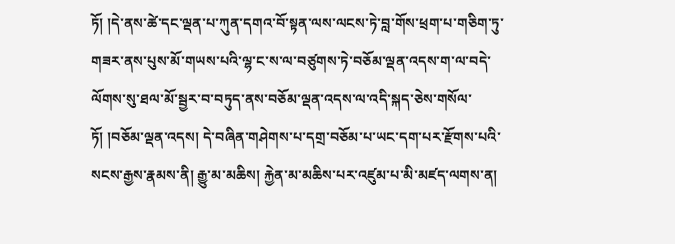ཏོ། །དེ་ནས་ཚེ་དང་ལྡན་པ་ཀུན་དགའ་བོ་སྟན་ལས་ལངས་ཏེ་བླ་གོས་ཕྲག་པ་གཅིག་ཏུ་གཟར་ནས་པུས་མོ་གཡས་པའི་ལྷ་ང་ས་ལ་བཙུགས་ཏེ་བཅོམ་ལྡན་འདས་ག་ལ་བདེ་ལོགས་སུ་ཐལ་མོ་སྦྱར་བ་བཏུད་ནས་བཅོམ་ལྡན་འདས་ལ་འདི་སྐད་ཅེས་གསོལ་ཏོ། །བཅོམ་ལྡན་འདས། དེ་བཞིན་གཤེགས་པ་དགྲ་བཅོམ་པ་ཡང་དག་པར་རྫོགས་པའི་སངས་རྒྱས་རྣམས་ནི། རྒྱུ་མ་མཆིས། རྐྱེན་མ་མཆིས་པར་འཛུམ་པ་མི་མཛད་ལགས་ན།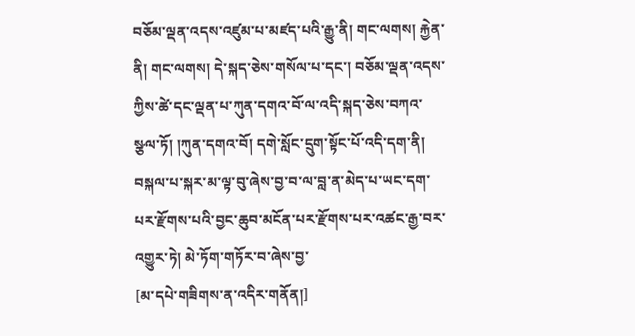བཅོམ་ལྡན་འདས་འཛུམ་པ་མཛད་པའི་རྒྱུ་ནི། གང་ལགས། རྐྱེན་ནི། གང་ལགས། དེ་སྐད་ཅེས་གསོལ་པ་དང་། བཅོམ་ལྡན་འདས་ཀྱིས་ཚེ་དང་ལྡན་པ་ཀུན་དགའ་བོ་ལ་འདི་སྐད་ཅེས་བཀའ་སྩལ་ཏོ། །ཀུན་དགའ་བོ། དགེ་སློང་དྲུག་སྟོང་པོ་འདི་དག་ནི། བསྐལ་པ་སྐར་མ་ལྟ་བུ་ཞེས་བྱ་བ་ལ་བླ་ན་མེད་པ་ཡང་དག་པར་རྫོགས་པའི་བྱང་ཆུབ་མངོན་པར་རྫོགས་པར་འཚང་རྒྱ་བར་འགྱུར་ཏེ། མེ་ཏོག་གཏོར་བ་ཞེས་བྱ་
[མ་དཔེ་གཟིགས་ན་འདིར་གནོན།]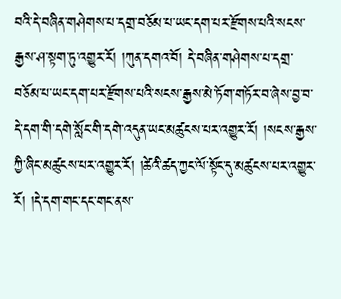བའི་དེ་བཞིན་གཤེགས་པ་དགྲ་བཅོམ་པ་ཡང་དག་པར་རྫོགས་པའི་སངས་རྒྱས་ཤ་སྟག་ཏུ་འགྱུར་རོ། །ཀུན་དགའ་བོ། དེ་བཞིན་གཤེགས་པ་དགྲ་བཅོམ་པ་ཡང་དག་པར་རྫོགས་པའི་སངས་རྒྱས་མེ་ཏོག་གཏོར་བ་ཞེས་བྱ་བ་དེ་དག་གི་དགེ་སློང་གི་དགེ་འདུན་ཡང་མཚུངས་པར་འགྱུར་རོ། །སངས་རྒྱས་ཀྱི་ཞིང་མཚུངས་པར་འགྱུར་རོ། །ཚེའི་ཚད་ཀྱང་ལོ་སྟོང་དུ་མཚུངས་པར་འགྱུར་རོ། །དེ་དག་གང་དང་གང་ནས་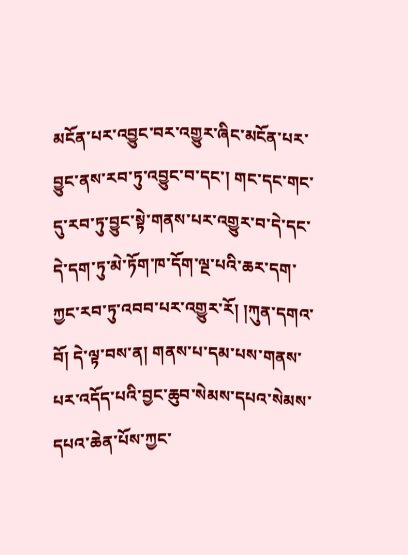མངོན་པར་འབྱུང་བར་འགྱུར་ཞིང་མངོན་པར་བྱུང་ནས་རབ་ཏུ་འབྱུང་བ་དང་། གང་དང་གང་དུ་རབ་ཏུ་བྱུང་སྟེ་གནས་པར་འགྱུར་བ་དེ་དང་དེ་དག་ཏུ་མེ་ཏོག་ཁ་དོག་ལྔ་པའི་ཆར་དག་ཀྱང་རབ་ཏུ་འབབ་པར་འགྱུར་རོ། །ཀུན་དགའ་བོ། དེ་ལྟ་བས་ན། གནས་པ་དམ་པས་གནས་པར་འདོད་པའི་བྱང་ཆུབ་སེམས་དཔའ་སེམས་དཔའ་ཆེན་པོས་ཀྱང་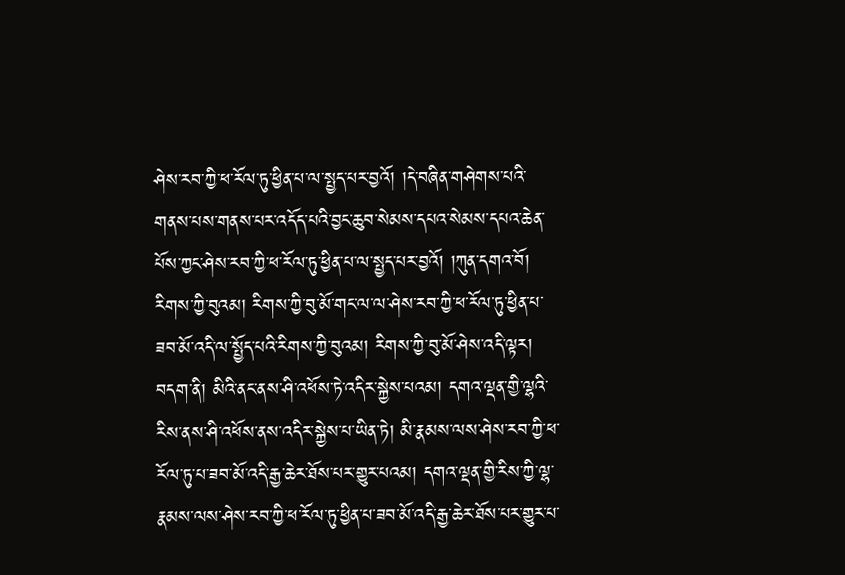ཤེས་རབ་ཀྱི་ཕ་རོལ་ཏུ་ཕྱིན་པ་ལ་སྤྱད་པར་བྱའོ། །དེ་བཞིན་གཤེགས་པའི་གནས་པས་གནས་པར་འདོད་པའི་བྱང་ཆུབ་སེམས་དཔའ་སེམས་དཔའ་ཆེན་པོས་ཀྱང་ཤེས་རབ་ཀྱི་ཕ་རོལ་ཏུ་ཕྱིན་པ་ལ་སྤྱད་པར་བྱའོ། །ཀུན་དགའ་བོ། རིགས་ཀྱི་བུའམ། རིགས་ཀྱི་བུ་མོ་གང་ལ་ལ་ཤེས་རབ་ཀྱི་ཕ་རོལ་ཏུ་ཕྱིན་པ་ཟབ་མོ་འདི་ལ་སྤྱོད་པའི་རིགས་ཀྱི་བུའམ། རིགས་ཀྱི་བུ་མོ་ཤེས་འདི་ལྟར། བདག་ནི། མིའི་ནང་ནས་ཤི་འཕོས་ཏེ་འདིར་སྐྱེས་པའམ། དགའ་ལྡན་གྱི་ལྷའི་རིས་ནས་ཤི་འཕོས་ནས་འདིར་སྐྱེས་པ་ཡིན་ཏེ། མི་རྣམས་ལས་ཤེས་རབ་ཀྱི་ཕ་རོལ་ཏུ་པ་ཟབ་མོ་འདི་རྒྱ་ཆེར་ཐོས་པར་གྱུར་པའམ། དགའ་ལྡན་གྱི་རིས་ཀྱི་ལྷ་རྣམས་ལས་ཤེས་རབ་ཀྱི་ཕ་རོལ་ཏུ་ཕྱིན་པ་ཟབ་མོ་འདི་རྒྱ་ཆེར་ཐོས་པར་གྱུར་པ་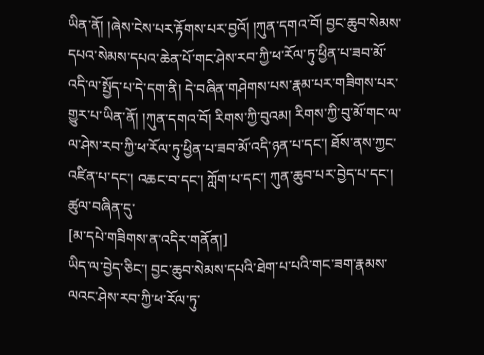ཡིན་ནོ། །ཞེས་ངེས་པར་རྟོགས་པར་བྱའོ། །ཀུན་དགའ་བོ། བྱང་ཆུབ་སེམས་དཔའ་སེམས་དཔའ་ཆེན་པོ་གང་ཤེས་རབ་ཀྱི་ཕ་རོལ་ཏུ་ཕྱིན་པ་ཟབ་མོ་འདི་ལ་སྤྱོད་པ་དེ་དག་ནི། དེ་བཞིན་གཤེགས་པས་རྣམ་པར་གཟིགས་པར་གྱུར་པ་ཡིན་ནོ། །ཀུན་དགའ་བོ། རིགས་ཀྱི་བུའམ། རིགས་ཀྱི་བུ་མོ་གང་ལ་ལ་ཤེས་རབ་ཀྱི་ཕ་རོལ་ཏུ་ཕྱིན་པ་ཟབ་མོ་འདི་ཉན་པ་དང་། ཐོས་ནས་ཀྱང་འཛིན་པ་དང་། འཆང་བ་དང་། ཀློག་པ་དང་། ཀུན་ཆུབ་པར་བྱེད་པ་དང་། ཚུལ་བཞིན་དུ་
[མ་དཔེ་གཟིགས་ན་འདིར་གནོན།]
ཡིད་ལ་བྱེད་ཅིང་། བྱང་ཆུབ་སེམས་དཔའི་ཐེག་པ་པའི་གང་ཟག་རྣམས་ལའང་ཤེས་རབ་ཀྱི་ཕ་རོལ་ཏུ་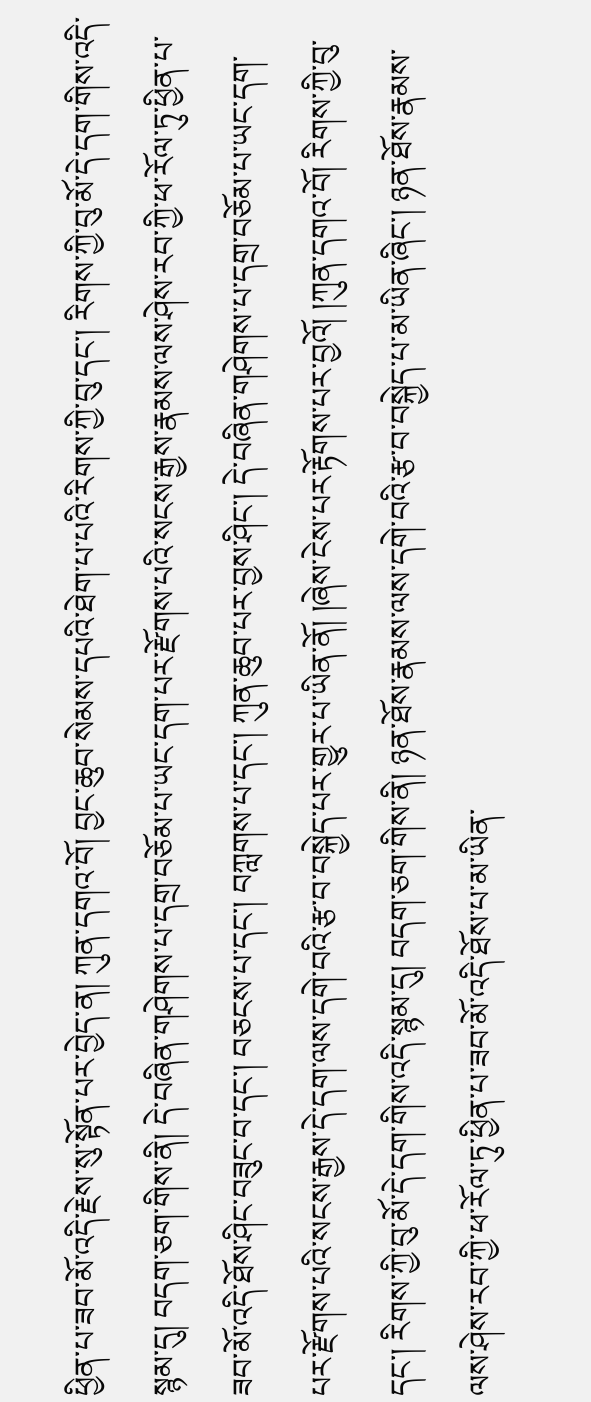ཕྱིན་པ་ཟབ་མོ་འདི་རྗེས་སུ་སྟོན་པར་བྱེད་ན། ཀུན་དགའ་བོ། བྱང་ཆུབ་སེམས་དཔའི་ཐེག་པ་པའི་རིགས་ཀྱི་བུ་དང་། རིགས་ཀྱི་བུ་མོ་དེ་དག་གིས་འདི་སྙམ་དུ། བདག་ཅག་གིས་ནི། དེ་བཞིན་གཤེགས་པ་དགྲ་བཅོམ་པ་ཡང་དག་པར་རྫོགས་པའི་སངས་རྒྱས་རྣམས་ལས་ཤེས་རབ་ཀྱི་ཕ་རོལ་ཏུ་ཕྱིན་པ་ཟབ་མོ་འདི་ཐོས་ཤིང་བཟུང་བ་དང་། བཅངས་པ་དང་། བཀླགས་པ་དང་། ཀུན་ཆུབ་པར་བྱས་ཤིང་། དེ་བཞིན་གཤེགས་པ་དགྲ་བཅོམ་པ་ཡང་དག་པར་རྫོགས་པའི་སངས་རྒྱས་དེ་དག་ལས་དགེ་བའི་རྩ་བ་བསྐྱེད་པར་གྱུར་པ་ཡིན་ནོ། །ཞེས་ངེས་པར་རྟོགས་པར་བྱའོ། །ཀུན་དགའ་བོ། རིགས་ཀྱི་བུ་དང་། རིགས་ཀྱི་བུ་མོ་དེ་དག་གིས་འདི་སྙམ་དུ། བདག་ཅག་གིས་ནི། ཉན་ཐོས་རྣམས་ལས་དགེ་བའི་རྩ་བ་བསྐྱེད་པ་མ་ཡིན་ཞིང་། ཉན་ཐོས་རྣམས་ལས་ཤེས་རབ་ཀྱི་ཕ་རོལ་ཏུ་ཕྱིན་པ་ཟབ་མོ་འདི་ཐོས་པ་མ་ཡིན་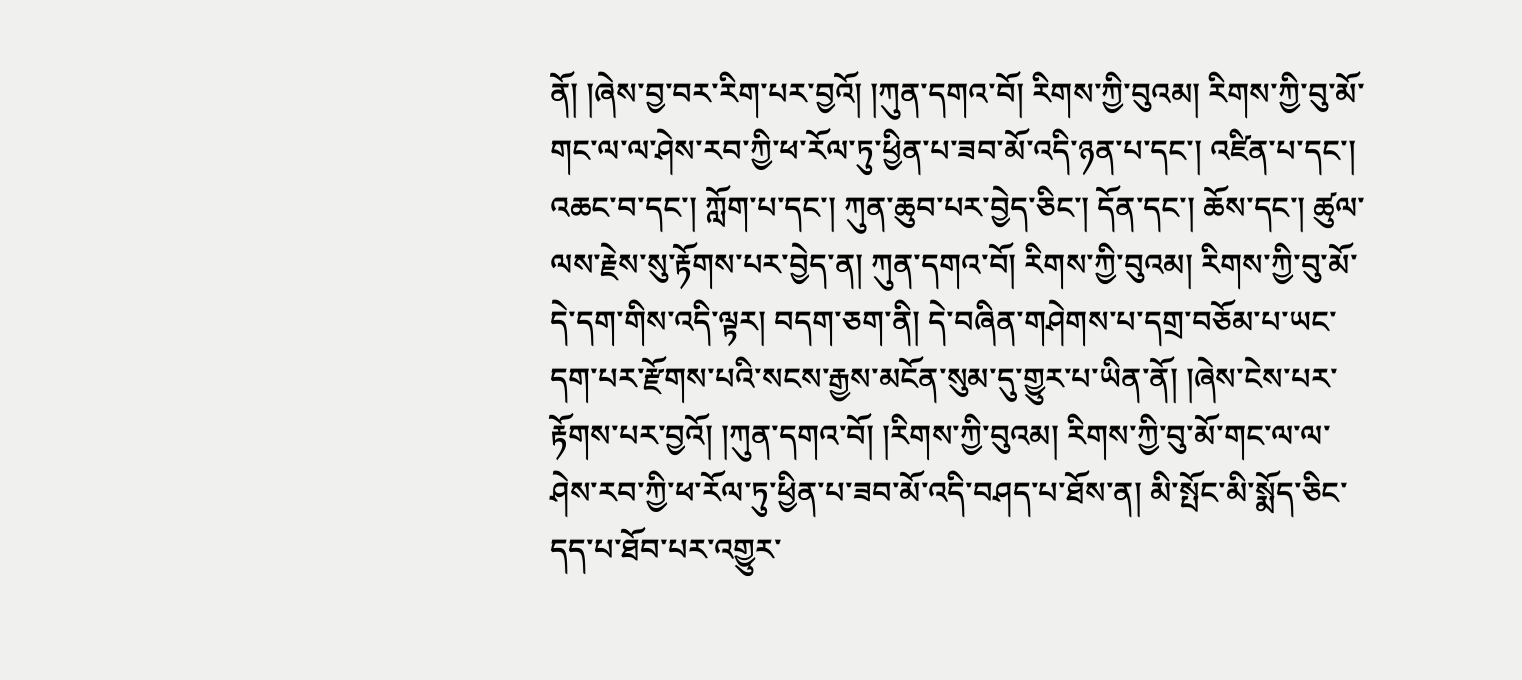ནོ། །ཞེས་བྱ་བར་རིག་པར་བྱའོ། །ཀུན་དགའ་བོ། རིགས་ཀྱི་བུའམ། རིགས་ཀྱི་བུ་མོ་གང་ལ་ལ་ཤེས་རབ་ཀྱི་ཕ་རོལ་ཏུ་ཕྱིན་པ་ཟབ་མོ་འདི་ཉན་པ་དང་། འཛིན་པ་དང་། འཆང་བ་དང་། ཀློག་པ་དང་། ཀུན་ཆུབ་པར་བྱེད་ཅིང་། དོན་དང་། ཆོས་དང་། ཚུལ་ལས་རྗེས་སུ་རྟོགས་པར་བྱེད་ན། ཀུན་དགའ་བོ། རིགས་ཀྱི་བུའམ། རིགས་ཀྱི་བུ་མོ་དེ་དག་གིས་འདི་ལྟར། བདག་ཅག་ནི། དེ་བཞིན་གཤེགས་པ་དགྲ་བཅོམ་པ་ཡང་དག་པར་རྫོགས་པའི་སངས་རྒྱས་མངོན་སུམ་དུ་གྱུར་པ་ཡིན་ནོ། །ཞེས་ངེས་པར་རྟོགས་པར་བྱའོ། །ཀུན་དགའ་བོ། །རིགས་ཀྱི་བུའམ། རིགས་ཀྱི་བུ་མོ་གང་ལ་ལ་ཤེས་རབ་ཀྱི་ཕ་རོལ་ཏུ་ཕྱིན་པ་ཟབ་མོ་འདི་བཤད་པ་ཐོས་ན། མི་སྤོང་མི་སྨོད་ཅིང་དད་པ་ཐོབ་པར་འགྱུར་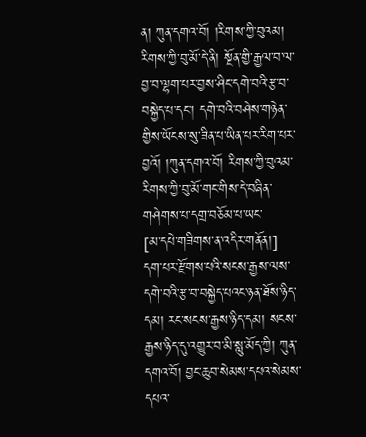ན། ཀུན་དགའ་བོ། །རིགས་ཀྱི་བུའམ། རིགས་ཀྱི་བུ་མོ་དེ་ནི། སྔོན་གྱི་རྒྱལ་བ་ལ་བྱ་བ་ལྷག་པར་བྱས་ཤིང་དགེ་བའི་རྩ་བ་བསྐྱེད་པ་དང་། དགེ་བའི་བཤེས་གཉེན་གྱིས་ཡོངས་སུ་ཟིན་པ་ཡིན་པར་རིག་པར་བྱའོ། །ཀུན་དགའ་བོ། རིགས་ཀྱི་བུའམ་རིགས་ཀྱི་བུ་མོ་གང་གིས་དེ་བཞིན་གཤེགས་པ་དགྲ་བཅོམ་པ་ཡང་
[མ་དཔེ་གཟིགས་ན་འདིར་གནོན།]
དག་པར་རྫོགས་པའི་སངས་རྒྱས་ལས་དགེ་བའི་རྩ་བ་བསྐྱེད་པའང་ཉན་ཐོས་ཉིད་དམ། རང་སངས་རྒྱས་ཉིད་དམ། སངས་རྒྱས་ཉིད་དུ་འགྱུར་བ་མི་སླུ་མོད་ཀྱི། ཀུན་དགའ་བོ། བྱང་ཆུབ་སེམས་དཔའ་སེམས་དཔའ་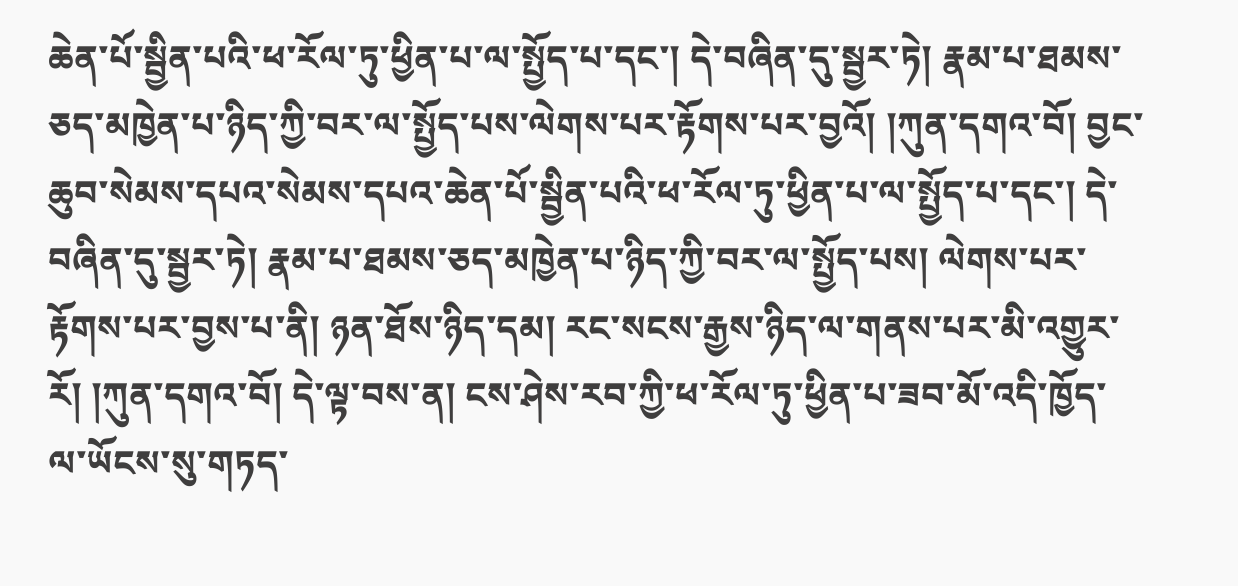ཆེན་པོ་སྦྱིན་པའི་ཕ་རོལ་ཏུ་ཕྱིན་པ་ལ་སྤྱོད་པ་དང་། དེ་བཞིན་དུ་སྦྱར་ཏེ། རྣམ་པ་ཐམས་ཅད་མཁྱེན་པ་ཉིད་ཀྱི་བར་ལ་སྤྱོད་པས་ལེགས་པར་རྟོགས་པར་བྱའོ། །ཀུན་དགའ་བོ། བྱང་ཆུབ་སེམས་དཔའ་སེམས་དཔའ་ཆེན་པོ་སྦྱིན་པའི་ཕ་རོལ་ཏུ་ཕྱིན་པ་ལ་སྤྱོད་པ་དང་། དེ་བཞིན་དུ་སྦྱར་ཏེ། རྣམ་པ་ཐམས་ཅད་མཁྱེན་པ་ཉིད་ཀྱི་བར་ལ་སྤྱོད་པས། ལེགས་པར་རྟོགས་པར་བྱས་པ་ནི། ཉན་ཐོས་ཉིད་དམ། རང་སངས་རྒྱས་ཉིད་ལ་གནས་པར་མི་འགྱུར་རོ། །ཀུན་དགའ་བོ། དེ་ལྟ་བས་ན། ངས་ཤེས་རབ་ཀྱི་ཕ་རོལ་ཏུ་ཕྱིན་པ་ཟབ་མོ་འདི་ཁྱོད་ལ་ཡོངས་སུ་གཏད་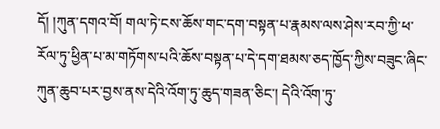དོ། །ཀུན་དགའ་བོ། གལ་ཏེ་ངས་ཆོས་གང་དག་བསྟན་པ་རྣམས་ལས་ཤེས་རབ་ཀྱི་ཕ་རོལ་ཏུ་ཕྱིན་པ་མ་གཏོགས་པའི་ཆོས་བསྟན་པ་དེ་དག་ཐམས་ཅད་ཁྱོད་ཀྱིས་བཟུང་ཞིང་ཀུན་ཆུབ་པར་བྱས་ནས་དེའི་འོག་ཏུ་ཆུད་གཟན་ཅིང་། དེའི་འོག་ཏུ་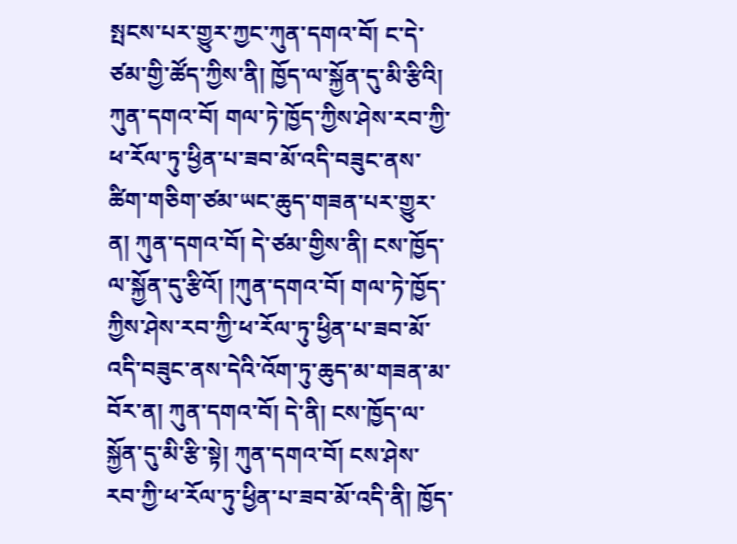སྤངས་པར་གྱུར་ཀྱང་ཀུན་དགའ་བོ། ང་དེ་ཙམ་གྱི་ཚོད་ཀྱིས་ནི། ཁྱོད་ལ་སྐྱོན་དུ་མི་རྩིའི། ཀུན་དགའ་བོ། གལ་ཏེ་ཁྱོད་ཀྱིས་ཤེས་རབ་ཀྱི་ཕ་རོལ་ཏུ་ཕྱིན་པ་ཟབ་མོ་འདི་བཟུང་ནས་ཚིག་གཅིག་ཙམ་ཡང་ཆུད་གཟན་པར་གྱུར་ན། ཀུན་དགའ་བོ། དེ་ཙམ་གྱིས་ནི། ངས་ཁྱོད་ལ་སྐྱོན་དུ་རྩིའོ། །ཀུན་དགའ་བོ། གལ་ཏེ་ཁྱོད་ཀྱིས་ཤེས་རབ་ཀྱི་ཕ་རོལ་ཏུ་ཕྱིན་པ་ཟབ་མོ་འདི་བཟུང་ནས་དེའི་འོག་ཏུ་ཆུད་མ་གཟན་མ་བོར་ན། ཀུན་དགའ་བོ། དེ་ནི། ངས་ཁྱོད་ལ་སྐྱོན་དུ་མི་རྩི་སྟེ། ཀུན་དགའ་བོ། ངས་ཤེས་རབ་ཀྱི་ཕ་རོལ་ཏུ་ཕྱིན་པ་ཟབ་མོ་འདི་ནི། ཁྱོད་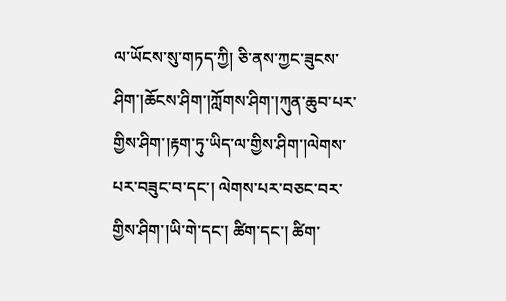ལ་ཡོངས་སུ་གཏད་ཀྱི། ཅི་ནས་ཀྱང་ཟུངས་ཤིག་།ཆོངས་ཤིག་།ཀློགས་ཤིག་།ཀུན་ཆུབ་པར་གྱིས་ཤིག་།རྟག་ཏུ་ཡིད་ལ་གྱིས་ཤིག་།ལེགས་པར་བཟུང་བ་དང་། ལེགས་པར་བཅང་བར་གྱིས་ཤིག་།ཡི་གེ་དང་། ཚིག་དང་། ཚིག་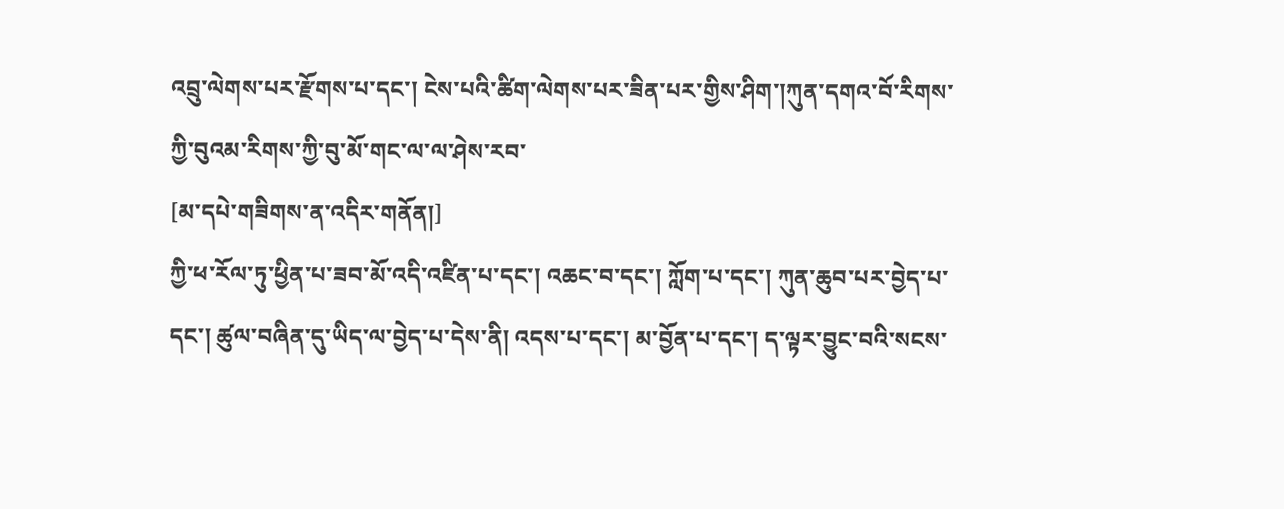འབྲུ་ལེགས་པར་རྫོགས་པ་དང་། ངེས་པའི་ཚིག་ལེགས་པར་ཟིན་པར་གྱིས་ཤིག་།ཀུན་དགའ་བོ་རིགས་ཀྱི་བུའམ་རིགས་ཀྱི་བུ་མོ་གང་ལ་ལ་ཤེས་རབ་
[མ་དཔེ་གཟིགས་ན་འདིར་གནོན།]
ཀྱི་ཕ་རོལ་ཏུ་ཕྱིན་པ་ཟབ་མོ་འདི་འཛིན་པ་དང་། འཆང་བ་དང་། ཀློག་པ་དང་། ཀུན་ཆུབ་པར་བྱེད་པ་དང་། ཚུལ་བཞིན་དུ་ཡིད་ལ་བྱེད་པ་དེས་ནི། འདས་པ་དང་། མ་བྱོན་པ་དང་། ད་ལྟར་བྱུང་བའི་སངས་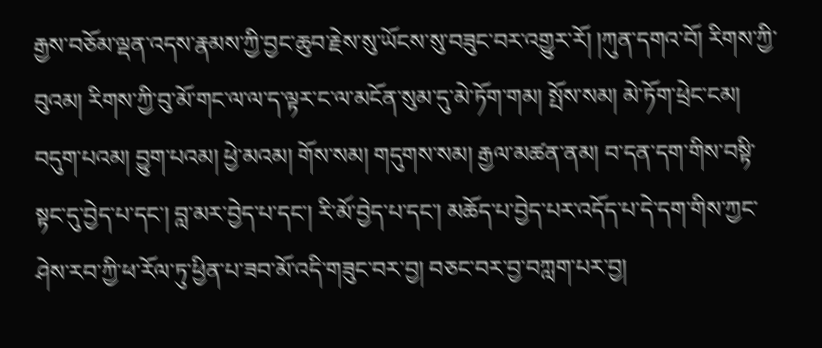རྒྱས་བཅོམ་ལྡན་འདས་རྣམས་ཀྱི་བྱང་ཆུབ་རྗེས་སུ་ཡོངས་སུ་བཟུང་བར་འགྱུར་རོ། །ཀུན་དགའ་བོ། རིགས་ཀྱི་བུའམ། རིགས་ཀྱི་བུ་མོ་གང་ལ་ལ་ད་ལྟར་ང་ལ་མངོན་སུམ་དུ་མེ་ཏོག་གམ། སྤོས་སམ། མེ་ཏོག་ཕྲེང་ངམ། བདུག་པའམ། བྱུག་པའམ། ཕྱེ་མའམ། གོས་སམ། གདུགས་སམ། རྒྱལ་མཚན་ནམ། བ་དན་དག་གིས་བསྟི་སྟང་དུ་བྱེད་པ་དང་། བླ་མར་བྱེད་པ་དང་། རི་མོ་བྱེད་པ་དང་། མཆོད་པ་བྱེད་པར་འདོད་པ་དེ་དག་གིས་ཀྱང་ཤེས་རབ་ཀྱི་ཕ་རོལ་ཏུ་ཕྱིན་པ་ཟབ་མོ་འདི་གཟུང་བར་བྱ། བཅང་བར་བྱ་བཀླག་པར་བྱ།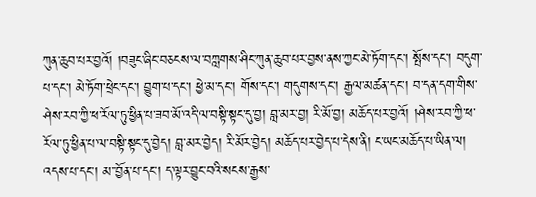ཀུན་ཆུབ་པར་བྱའོ། །བཟུང་ཞིང་བཅངས་ལ་བཀླགས་ཤིང་ཀུན་ཆུབ་པར་བྱས་ནས་ཀྱང་མེ་ཏོག་དང་། སྤོས་དང་། བདུག་པ་དང་། མེ་ཏོག་ཕྲེང་དང་། བྱུག་པ་དང་། ཕྱེ་མ་དང་། གོས་དང་། གདུགས་དང་། རྒྱལ་མཚན་དང་། བ་དན་དག་གིས་ཤེས་རབ་ཀྱི་ཕ་རོལ་ཏུ་ཕྱིན་པ་ཟབ་མོ་འདི་ལ་བསྟི་སྟང་དུ་བྱ། བླ་མར་བྱ། རི་མོ་བྱ། མཆོད་པར་བྱའོ། །ཤེས་རབ་ཀྱི་ཕ་རོལ་ཏུ་ཕྱིན་པ་ལ་བསྟི་སྟང་དུ་བྱེད། བླ་མར་བྱེད། རི་མོར་བྱེད། མཆོད་པར་བྱེད་པ་དེས་ནི། ང་ཡང་མཆོད་པ་ཡིན་ལ། འདས་པ་དང་། མ་་བྱོན་པ་དང་། ད་ལྟར་བྱུང་བའི་སངས་རྒྱས་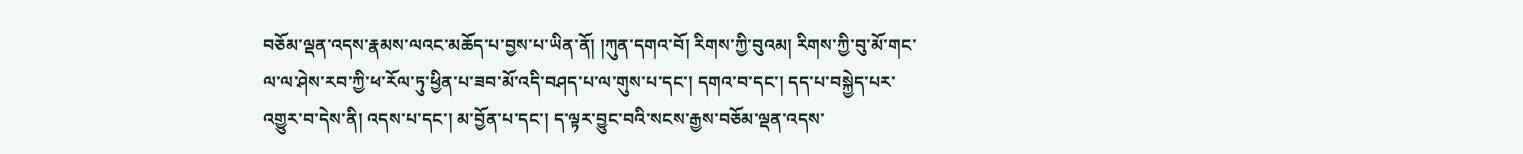བཅོམ་ལྡན་འདས་རྣམས་ལའང་མཆོད་པ་བྱས་པ་ཡིན་ནོ། །ཀུན་དགའ་བོ། རིགས་ཀྱི་བུའམ། རིགས་ཀྱི་བུ་མོ་གང་ལ་ལ་ཤེས་རབ་ཀྱི་ཕ་རོལ་ཏུ་ཕྱིན་པ་ཟབ་མོ་འདི་བཤད་པ་ལ་གུས་པ་དང་། དགའ་བ་དང་། དད་པ་བསྐྱེད་པར་འགྱུར་བ་དེས་ནི། འདས་པ་དང་། མ་བྱོན་པ་དང་། ད་ལྟར་བྱུང་བའི་སངས་རྒྱས་བཅོམ་ལྡན་འདས་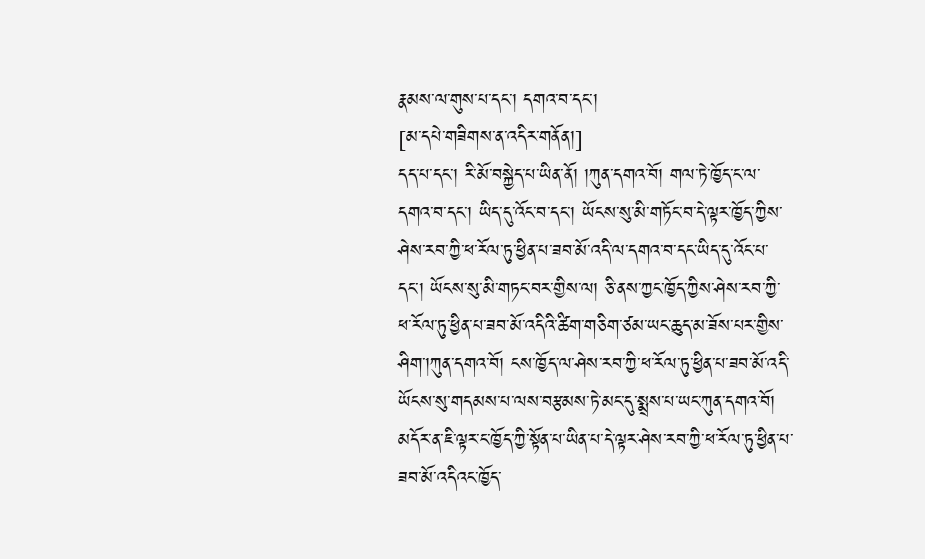རྣམས་ལ་གུས་པ་དང་། དགའ་བ་དང་།
[མ་དཔེ་གཟིགས་ན་འདིར་གནོན།]
དད་པ་དང་། རི་མོ་བསྐྱེད་པ་ཡིན་ནོ། །ཀུན་དགའ་བོ། གལ་ཏེ་ཁྱོད་ང་ལ་དགའ་བ་དང་། ཡིད་དུ་འོང་བ་དང་། ཡོངས་སུ་མི་གཏོང་བ་དེ་ལྟར་ཁྱོད་ཀྱིས་ཤེས་རབ་ཀྱི་ཕ་རོལ་ཏུ་ཕྱིན་པ་ཟབ་མོ་འདི་ལ་དགའ་བ་དང་ཡིད་དུ་འོང་པ་དང་། ཡོངས་སུ་མི་གཏང་བར་གྱིས་ལ། ཅི་ནས་ཀྱང་ཁྱོད་ཀྱིས་ཤེས་རབ་ཀྱི་ཕ་རོལ་ཏུ་ཕྱིན་པ་ཟབ་མོ་འདིའི་ཚིག་གཅིག་ཙམ་ཡང་ཆུད་མ་ཟོས་པར་གྱིས་ཤིག་།ཀུན་དགའ་བོ། ངས་ཁྱོད་ལ་ཤེས་རབ་ཀྱི་ཕ་རོལ་ཏུ་ཕྱིན་པ་ཟབ་མོ་འདི་ཡོངས་སུ་གདམས་པ་ལས་བརྩམས་ཏེ་མང་དུ་སྨྲས་པ་ཡང་ཀུན་དགའ་བོ། མདོར་ན་ཇི་ལྟར་ང་ཁྱོད་ཀྱི་སྟོན་པ་ཡིན་པ་དེ་ལྟར་ཤེས་རབ་ཀྱི་ཕ་རོལ་ཏུ་ཕྱིན་པ་ཟབ་མོ་འདིའང་ཁྱོད་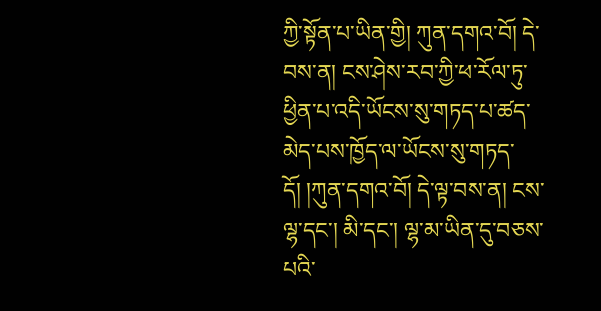ཀྱི་སྟོན་པ་ཡིན་གྱི། ཀུན་དགའ་བོ། དེ་བས་ན། ངས་ཤེས་རབ་ཀྱི་ཕ་རོལ་ཏུ་ཕྱིན་པ་འདི་ཡོངས་སུ་གཏད་པ་ཚད་མེད་པས་ཁྱོད་ལ་ཡོངས་སུ་གཏད་དོ། །ཀུན་དགའ་བོ། དེ་ལྟ་བས་ན། ངས་ལྷ་དང་། མི་དང་། ལྷ་མ་ཡིན་དུ་བཅས་པའི་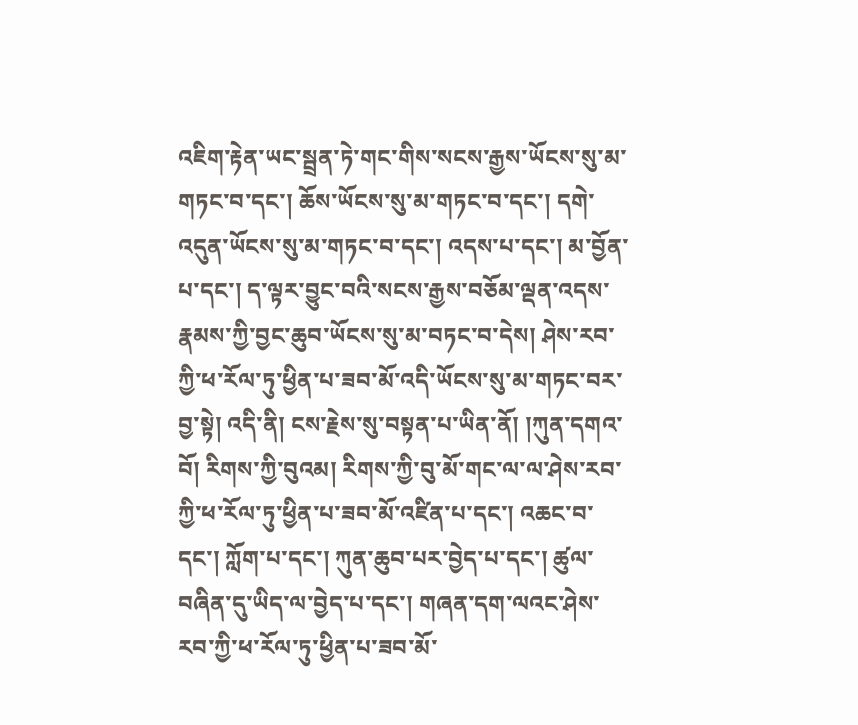འཇིག་རྟེན་ཡང་སྦྲན་ཏེ་གང་གིས་སངས་རྒྱས་ཡོངས་སུ་མ་གཏང་བ་དང་། ཆོས་ཡོངས་སུ་མ་གཏང་བ་དང་། དགེ་འདུན་ཡོངས་སུ་མ་གཏང་བ་དང་། འདས་པ་དང་། མ་བྱོན་པ་དང་། ད་ལྟར་བྱུང་བའི་སངས་རྒྱས་བཅོམ་ལྡན་འདས་རྣམས་ཀྱི་བྱང་ཆུབ་ཡོངས་སུ་མ་བཏང་བ་དེས། ཤེས་རབ་ཀྱི་ཕ་རོལ་ཏུ་ཕྱིན་པ་ཟབ་མོ་འདི་ཡོངས་སུ་མ་གཏང་བར་བྱ་སྟེ། འདི་ནི། ངས་རྗེས་སུ་བསྟན་པ་ཡིན་ནོ། །ཀུན་དགའ་བོ། རིགས་ཀྱི་བུའམ། རིགས་ཀྱི་བུ་མོ་གང་ལ་ལ་ཤེས་རབ་ཀྱི་ཕ་རོལ་ཏུ་ཕྱིན་པ་ཟབ་མོ་འཛིན་པ་དང་། འཆང་བ་དང་། ཀློག་པ་དང་། ཀུན་ཆུབ་པར་བྱེད་པ་དང་། ཚུལ་བཞིན་དུ་ཡིད་ལ་བྱེད་པ་དང་། གཞན་དག་ལའང་ཤེས་རབ་ཀྱི་ཕ་རོལ་ཏུ་ཕྱིན་པ་ཟབ་མོ་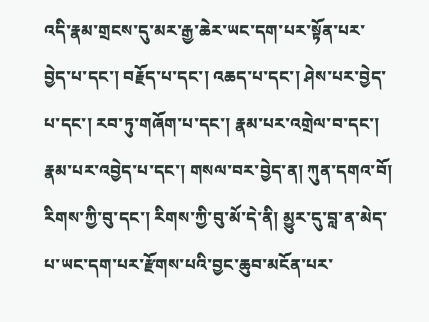འདི་རྣམ་གྲངས་དུ་མར་རྒྱ་ཆེར་ཡང་དག་པར་སྟོན་པར་བྱེད་པ་དང་། བརྗོད་པ་དང་། འཆད་པ་དང་། ཤེས་པར་བྱེད་པ་དང་། རབ་ཏུ་གཞོག་པ་དང་། རྣམ་པར་འགྲེལ་བ་དང་། རྣམ་པར་འབྱེད་པ་དང་། གསལ་བར་བྱེད་ན། ཀུན་དགའ་བོ། རིགས་ཀྱི་བུ་དང་། རིགས་ཀྱི་བུ་མོ་དེ་ནི། མྱུར་དུ་བླ་ན་མེད་པ་ཡང་དག་པར་རྫོགས་པའི་བྱང་ཆུབ་མངོན་པར་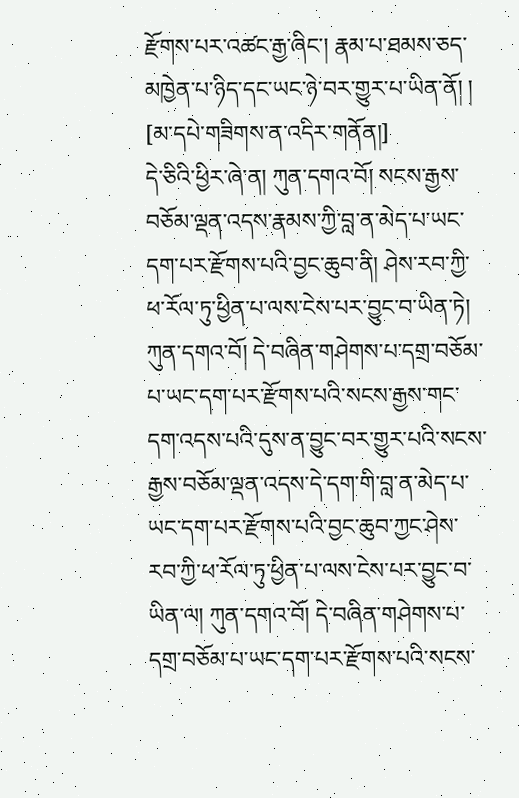རྫོགས་པར་འཚང་རྒྱ་ཞིང་། རྣམ་པ་ཐམས་ཅད་མཁྱེན་པ་ཉིད་དང་ཡང་ཉེ་བར་གྱུར་པ་ཡིན་ནོ། །
[མ་དཔེ་གཟིགས་ན་འདིར་གནོན།]
དེ་ཅིའི་ཕྱིར་ཞེ་ན། ཀུན་དགའ་བོ། སངས་རྒྱས་བཅོམ་ལྡན་འདས་རྣམས་ཀྱི་བླ་ན་མེད་པ་ཡང་དག་པར་རྫོགས་པའི་བྱང་ཆུབ་ནི། ཤེས་རབ་ཀྱི་ཕ་རོལ་ཏུ་ཕྱིན་པ་ལས་ངེས་པར་བྱུང་བ་ཡིན་ཏེ། ཀུན་དགའ་བོ། དེ་བཞིན་གཤེགས་པ་དགྲ་བཅོམ་པ་ཡང་དག་པར་རྫོགས་པའི་སངས་རྒྱས་གང་དག་འདས་པའི་དུས་ན་བྱུང་བར་གྱུར་པའི་སངས་རྒྱས་བཅོམ་ལྡན་འདས་དེ་དག་གི་བླ་ན་མེད་པ་ཡང་དག་པར་རྫོགས་པའི་བྱང་ཆུབ་ཀྱང་ཤེས་རབ་ཀྱི་ཕ་རོལ་ཏུ་ཕྱིན་པ་ལས་ངེས་པར་བྱུང་བ་ཡིན་ལ། ཀུན་དགའ་བོ། དེ་བཞིན་གཤེགས་པ་དགྲ་བཅོམ་པ་ཡང་དག་པར་རྫོགས་པའི་སངས་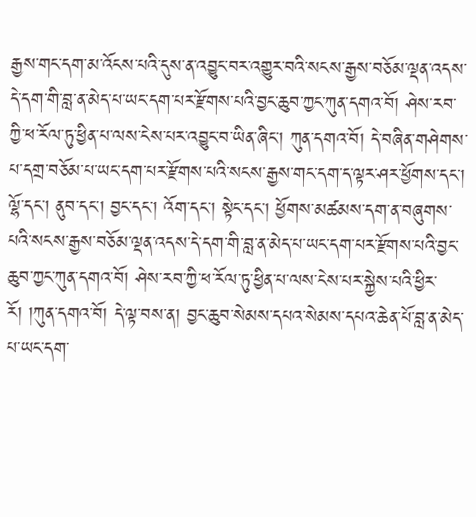རྒྱས་གང་དག་མ་འོངས་པའི་དུས་ན་འབྱུང་བར་འགྱུར་བའི་སངས་རྒྱས་བཅོམ་ལྡན་འདས་དེ་དག་གི་བླ་ན་མེད་པ་ཡང་དག་པར་རྫོགས་པའི་བྱང་ཆུབ་ཀྱང་ཀུན་དགའ་བོ། ཤེས་རབ་ཀྱི་ཕ་རོལ་ཏུ་ཕྱིན་པ་ལས་ངེས་པར་འབྱུང་བ་ཡིན་ཞིང་། ཀུན་དགའ་བོ། དེ་བཞིན་གཤེགས་པ་དགྲ་བཅོམ་པ་ཡང་དག་པར་རྫོགས་པའི་སངས་རྒྱས་གང་དག་ད་ལྟར་ཤར་ཕྱོགས་དང་། ལྷོ་དང་། ནུབ་དང་། བྱང་དང་། འོག་དང་། སྟེང་དང་། ཕྱོགས་མཚམས་དག་ན་བཞུགས་པའི་སངས་རྒྱས་བཅོམ་ལྡན་འདས་དེ་དག་གི་བླ་ན་མེད་པ་ཡང་དག་པར་རྫོགས་པའི་བྱང་ཆུབ་ཀྱང་ཀུན་དགའ་བོ། ཤེས་རབ་ཀྱི་ཕ་རོལ་ཏུ་ཕྱིན་པ་ལས་ངེས་པར་སྐྱེས་པའི་ཕྱིར་རོ། །ཀུན་དགའ་བོ། དེ་ལྟ་བས་ན། བྱང་ཆུབ་སེམས་དཔའ་སེམས་དཔའ་ཆེན་པོ་བླ་ན་མེད་པ་ཡང་དག་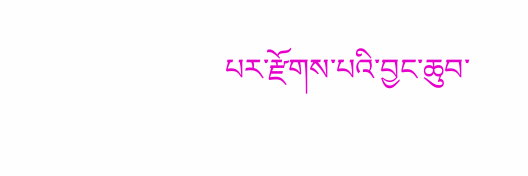པར་རྫོགས་པའི་བྱང་ཆུབ་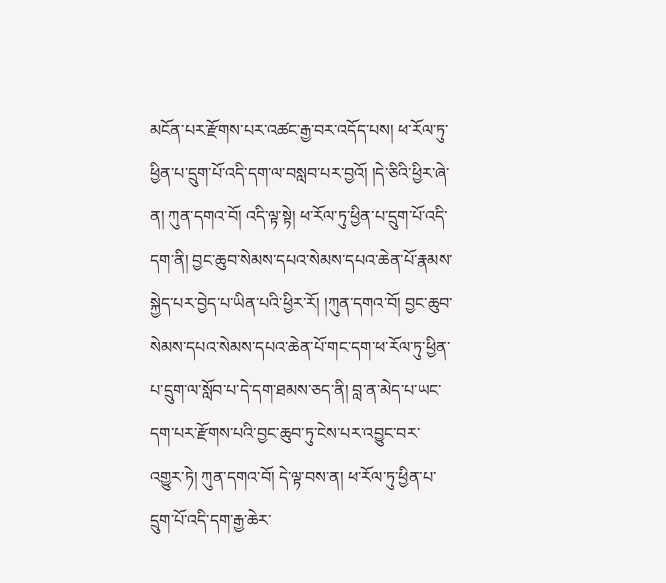མངོན་པར་རྫོགས་པར་འཚང་རྒྱ་བར་འདོད་པས། ཕ་རོལ་ཏུ་ཕྱིན་པ་དྲུག་པོ་འདི་དག་ལ་བསླབ་པར་བྱའོ། །དེ་ཅིའི་ཕྱིར་ཞེ་ན། ཀུན་དགའ་བོ། འདི་ལྟ་སྟེ། ཕ་རོལ་ཏུ་ཕྱིན་པ་དྲུག་པོ་འདི་དག་ནི། བྱང་ཆུབ་སེམས་དཔའ་སེམས་དཔའ་ཆེན་པོ་རྣམས་སྐྱེད་པར་བྱེད་པ་ཡིན་པའི་ཕྱིར་རོ། །ཀུན་དགའ་བོ། བྱང་ཆུབ་སེམས་དཔའ་སེམས་དཔའ་ཆེན་པོ་གང་དག་ཕ་རོལ་ཏུ་ཕྱིན་པ་དྲུག་ལ་སློབ་པ་དེ་དག་ཐམས་ཅད་ནི། བླ་ན་མེད་པ་ཡང་དག་པར་རྫོགས་པའི་བྱང་ཆུབ་ཏུ་ངེས་པར་འབྱུང་བར་འགྱུར་ཏེ། ཀུན་དགའ་བོ། དེ་ལྟ་བས་ན། ཕ་རོལ་ཏུ་ཕྱིན་པ་དྲུག་པོ་འདི་དག་རྒྱ་ཆེར་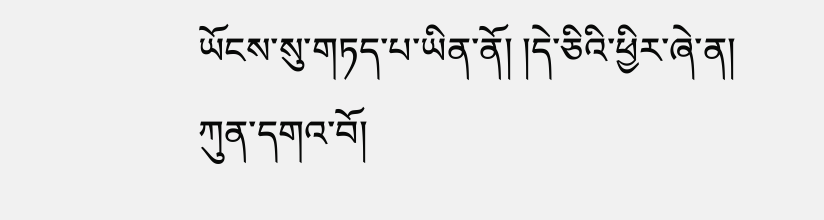ཡོངས་སུ་གཏད་པ་ཡིན་ནོ། །དེ་ཅིའི་ཕྱིར་ཞེ་ན། ཀུན་དགའ་བོ།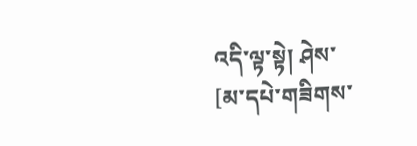འདི་ལྟ་སྟེ། ཤེས་
[མ་དཔེ་གཟིགས་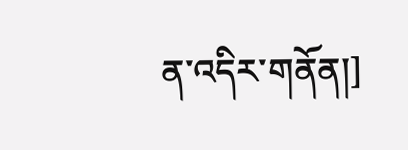ན་འདིར་གནོན།]